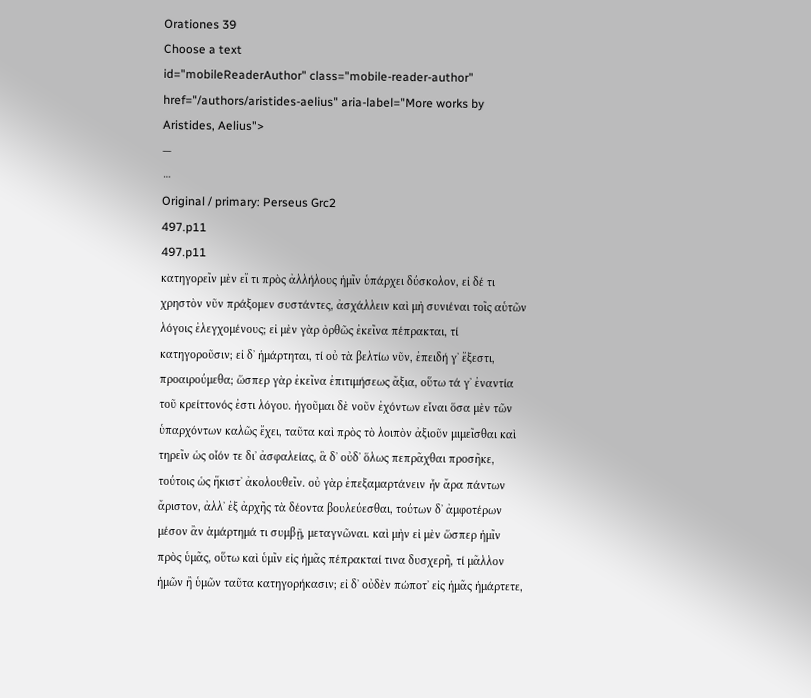Orationes 39
Choose a text
id="mobileReaderAuthor" class="mobile-reader-author" href="/authors/aristides-aelius" aria-label="More works by Aristides, Aelius">
—
⋯
Original / primary: Perseus Grc2
497.p11
497.p11
κατηγορεῖν μὲν εἴ τι πρὸς ἀλλήλους ἡμῖν ὑπάρχει δύσκολον, εἰ δέ τι χρηστὸν νῦν πράξομεν συστάντες, ἀσχάλλειν καὶ μὴ συνιέναι τοῖς αὑτῶν λόγοις ἐλεγχομένους; εἰ μὲν γὰρ ὀρθῶς ἐκεῖνα πέπρακται, τί κατηγοροῦσιν; εἰ δʼ ἡμάρτηται, τί οὐ τὰ βελτίω νῦν, ἐπειδή γʼ ἔξεστι, προαιρούμεθα; ὥσπερ γὰρ ἐκεῖνα ἐπιτιμήσεως ἄξια, οὕτω τά γʼ ἐναντία τοῦ κρείττονός ἐστι λόγου. ἡγοῦμαι δὲ νοῦν ἐχόντων εἶναι ὅσα μὲν τῶν ὑπαρχόντων καλῶς ἔχει, ταῦτα καὶ πρὸς τὸ λοιπὸν ἀξιοῦν μιμεῖσθαι καὶ τηρεῖν ὡς οἷόν τε διʼ ἀσφαλείας, ἃ δʼ οὐδʼ ὅλως πεπρᾶχθαι προσῆκε, τούτοις ὡς ἥκιστʼ ἀκολουθεῖν. οὐ γὰρ ἐπεξαμαρτάνειν ἦν ἄρα πάντων ἄριστον, ἀλλʼ ἐξ ἀρχῆς τὰ δέοντα βουλεύεσθαι, τούτων δʼ ἀμφοτέρων μέσον ἂν ἁμάρτημά τι συμβῇ, μεταγνῶναι. καὶ μὴν εἰ μὲν ὥσπερ ἡμῖν πρὸς ὑμᾶς, οὕτω καὶ ὑμῖν εἰς ἡμᾶς πέπρακταί τινα δυσχερῆ, τί μᾶλλον ἡμῶν ἢ ὑμῶν ταῦτα κατηγορήκασιν; εἰ δʼ οὐδὲν πώποτʼ εἰς ἡμᾶς ἡμάρτετε,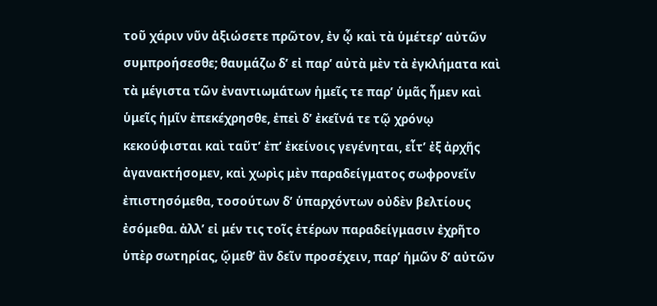τοῦ χάριν νῦν ἀξιώσετε πρῶτον, ἐν ᾧ καὶ τὰ ὑμέτερʼ αὐτῶν συμπροήσεσθε; θαυμάζω δʼ εἰ παρʼ αὐτὰ μὲν τὰ ἐγκλήματα καὶ τὰ μέγιστα τῶν ἐναντιωμάτων ἡμεῖς τε παρʼ ὑμᾶς ἦμεν καὶ ὑμεῖς ἡμῖν ἐπεκέχρησθε, ἐπεὶ δʼ ἐκεῖνά τε τῷ χρόνῳ κεκούφισται καὶ ταῦτʼ ἐπʼ ἐκείνοις γεγένηται, εἶτʼ ἐξ ἀρχῆς ἀγανακτήσομεν, καὶ χωρὶς μὲν παραδείγματος σωφρονεῖν ἐπιστησόμεθα, τοσούτων δʼ ὑπαρχόντων οὐδὲν βελτίους ἐσόμεθα. ἀλλʼ εἰ μέν τις τοῖς ἑτέρων παραδείγμασιν ἐχρῆτο ὑπὲρ σωτηρίας, ᾤμεθʼ ἂν δεῖν προσέχειν, παρʼ ἡμῶν δʼ αὐτῶν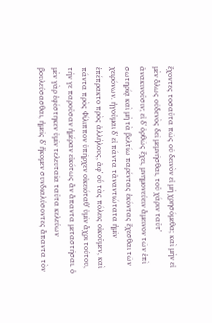ἔχοντες τοσαῦτα πῶς οὐ δεινὸν εἰ μὴ χρησόμεθα; καὶ μὴν εἰ μὲν ὅλως οὐδενὸς δεῖ μεμνῆσθαι, τοῦ χάριν ταῦτʼ ἀνακινοῦσιν; εἰ δʼ ὀρθῶς ἔχει, μνημονεύειν ἄμεινον τῶν ἐπὶ σωτηρίᾳ καὶ μὴ τὰ βελτίω παρέντας ἑκόντας ἔχεσθαι τῶν χειρόνων. ἡγοῦμαι δʼ εἰ πάντα τἀναντιώτατα ἡμῖν ἐπέπρακτο πρὸς ἀλλήλους, ἀφʼ οὗ τὰς πόλεις οἰκοῦμεν, καὶ πάντα πρὸς Φίλιππον ὑπῆρχεν οἰκειόταθʼ ὑμῖν ἄχρι τούτου, τήν γε παροῦσαν ἡμέραν εἰκότως ἂν ἅπαντα μεταστῆσαι. ὁ μὲν γὰρ ἐφέστηκεν ὑμῖν τελευταῖα ταῦτα κελεύων βουλεύσασθαι, ἡμεῖς δʼ ἥκομεν συνδιαλύσοντες ἅπαντα τὸν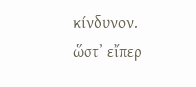κίνδυνον. ὥστʼ εἴπερ